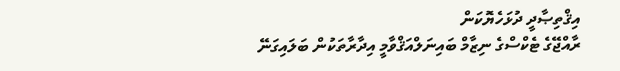އިޤްތިޞާދީ ދުޅަހެޔޮކަން
ރާއްޖޭގެ ޓެކްސްގެ ނިޒާމް ބައިނަލްއަޤްވާމީ އިދާރާތަކުން ބަލައިގަނޭ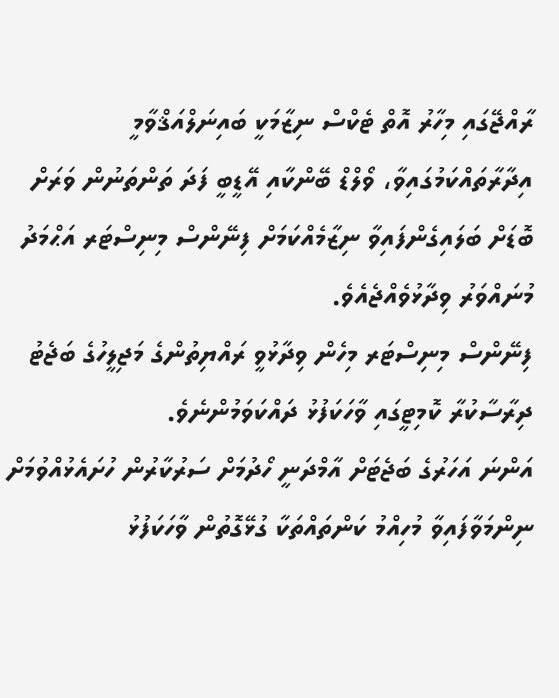ރާއްޖޭގައި މިހާރު އޮތް ޓެކްސް ނިޒާމަކީ ބައިނަލްއަޤްވާމީ އިދާރާތައްކަމުގައިވާ، ވޯލްޑް ބޭންކާއި އޭޑީބީ ފަދަ ތަންތަނުން ވަރަށް ބޮޑަށް ބަލައިގެންފައިވާ ނިޒާމެއްކަމަށް ފިނޭންސް މިނިސްޓަރ އަޙްމަދު މުނައްވަރު ވިދާޅުވެއްޖެއެވެ.
ފިނޭންސް މިނިސްޓަރ މިހެން ވިދާޅުވީ ރައްޔިތުންގެ މަޖިލީހުގެ ބަޖެޓު ދިރާސާކުރާ ކޮމިޓީގައި ވާހަކަފުޅު ދައްކަވަމުންނެވެ.
އަންނަ އަހަރުގެ ބަޖެޓަށް އާމްދަނީ ހޯދުމަށް ސަރުކާރުން ހުށައެޅުއްވުމަށް ނިންމަވާފައިވާ މުހިއްމު ކަންތައްތަކާ ގުޅޭގޮތުން ވާހަކަފުޅު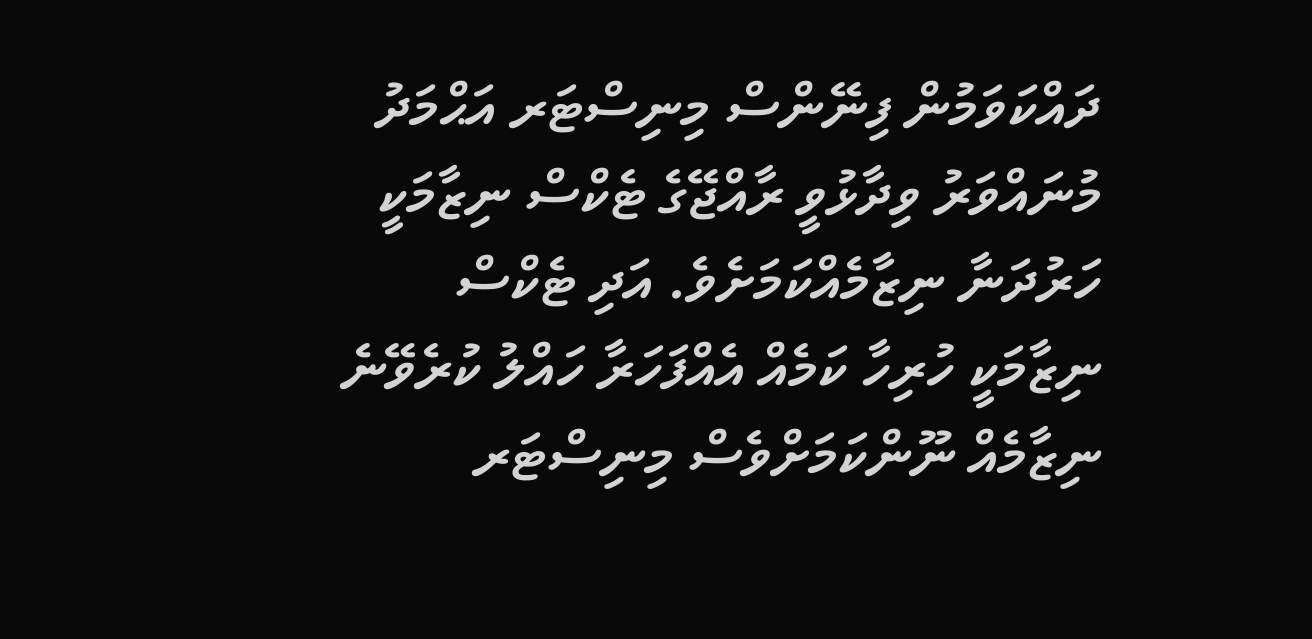ދައްކަވަމުން ފިނޭންސް މިނިސްޓަރ އަޙްމަދު މުނައްވަރު ވިދާޅުވީ ރާއްޖޭގެ ޓެކްސް ނިޒާމަކީ ހަރުދަނާ ނިޒާމެއްކަމަށެވެ. އަދި ޓެކްސް ނިޒާމަކީ ހުރިހާ ކަމެއް އެއްފަހަރާ ހައްލު ކުރެވޭނެ ނިޒާމެއް ނޫންކަމަށްވެސް މިނިސްޓަރ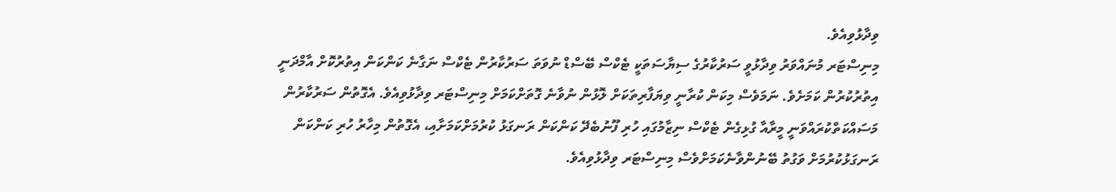ވިދާޅުވިއެވެ.
މިނިސްޓަރ މުނައްވަރު ވިދާޅުވީ ސަރުކާރުގެ ސިޔާސަތަކީ ޓެކްސް ބޭސްޑް ނުވަތަ ސަރުކާރުން ޓެކްސް ނަގާނެ ކަންކަން އިތުރުކޮށް އާމްދަނީ އިތުރުކުރުން ކަމަށެވެ. ނަމަވެސް މިކަން ކުރާނީ ވިޔަފާރިތަކަށް ލޮޅުން ނުވާނެ ގޮތަށްކަމަށް މިނިސްޓަރ ވިދާޅުވިއެވެ. އެގޮތުން ސަރުކާރުން މަސައްކަތްކުރައްވަނީ މީރާއާ ގުޅިގެން ޓެކްސް ނިޒާމުގައި ހުރި ފޫނުބެދޭ ކަންކަން ރަނގަޅު ކުރުމަށްކަމަށާއި، އެގޮތުން މިހާރު ހުރި ކަންކަން ރަނގަޅުކުރުމަށް ވަގުތު ބޭނުންވާނެކަމަށްވެސް މިނިސްޓަރ ވިދާޅުވިއެވެ.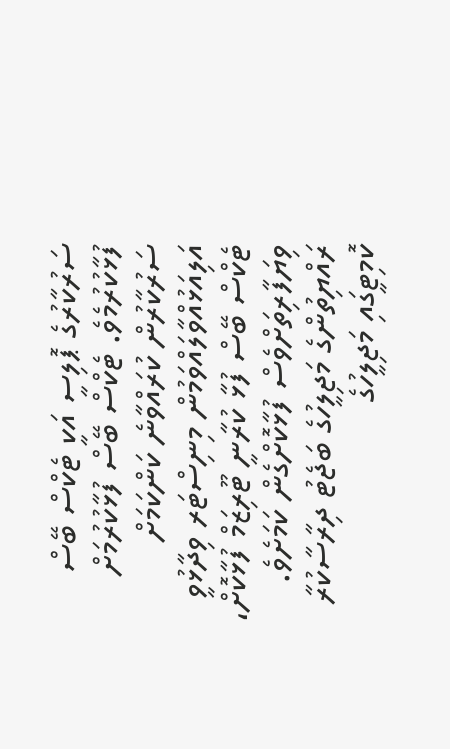ސަރުކާރުގެ ޕޮލިސީ އަކީ ޓެކްސް ބޭސް ފުޅާކުރުމެވެ. ޓެކްސް ބޭސް ފުޅާކުރުމަށް ސަރުކާރުން ކުރައްވާނެ ކަންކަމަށް އަލިއަޅުއްވާލައްވަމުން މިނިސްޓަރ ވިދާޅުވީ ޓެކްސް ބޭސް ފުޅާ ކުރާނީ ޓޫރިޒަމް ފުޅާކޮށް، ވިޔަފާރިތަށްވެސް ފުޅާކޮށްގެން ކަމަށެވެ. ރައްޔިތުންގެ މަޖިލީހުގެ ބަޖެޓު ދިރާސާކުރާ ކޮމިޓީގައި މަޖިލީހުގެ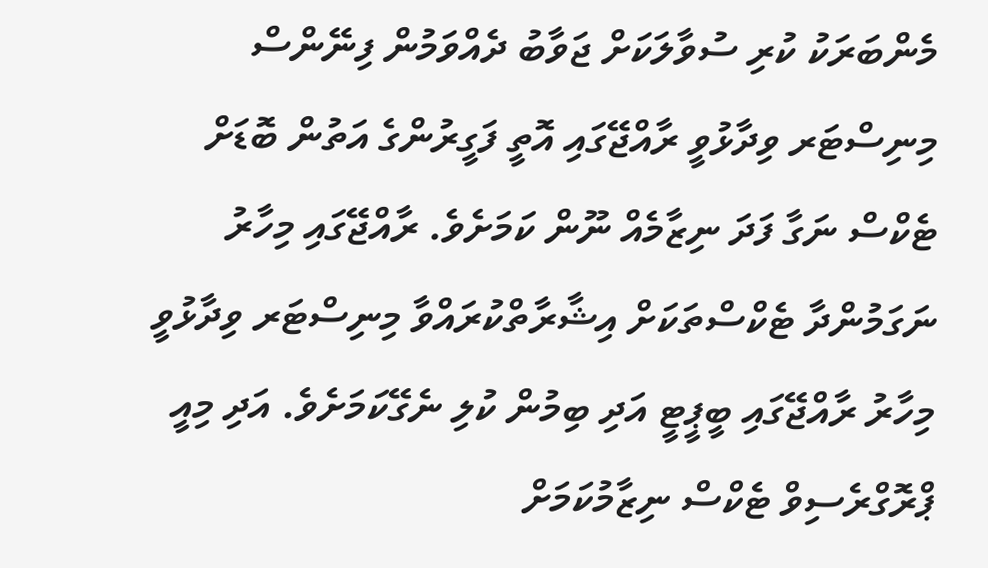މެންބަރަކު ކުރި ސުވާލަކަށް ޖަވާބު ދެއްވަމުން ފިނޭންސް މިނިސްޓަރ ވިދާޅުވީ ރާއްޖޭގައި އޮތީ ފަގީރުންގެ އަތުން ބޮޑަށް ޓެކްސް ނަގާ ފަދަ ނިޒާމެއް ނޫން ކަމަށެވެ. ރާއްޖޭގައި މިހާރު ނަގަމުންދާ ޓެކްސްތަކަށް އިޝާރާތްކުރައްވާ މިނިސްޓަރ ވިދާޅުވީ މިހާރު ރާއްޖޭގައި ބީޕީޓީ އަދި ބިމުން ކުލި ނެގޭކަމަށެވެ. އަދި މިއީ ޕްރޮގްރެސިވް ޓެކްސް ނިޒާމުކަމަށް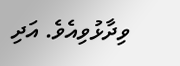ވިދާޅުވިއެވެ. އަދި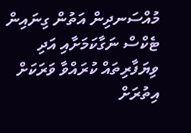މުއްސަނދިން އަތުން ގިނައިން ޓެކްސް ނަގާކަމަށާއި އަދި  ވިޔަފާރިތައް ކުރައްވާ ވަރަކަށް އިތުރަށް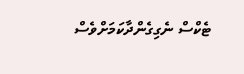ޓެކްސް ނެގިގެންދާކަމަށްވެސް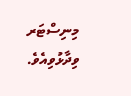މިނިސްޓަރ ވިދާޅުވިއެވެ.